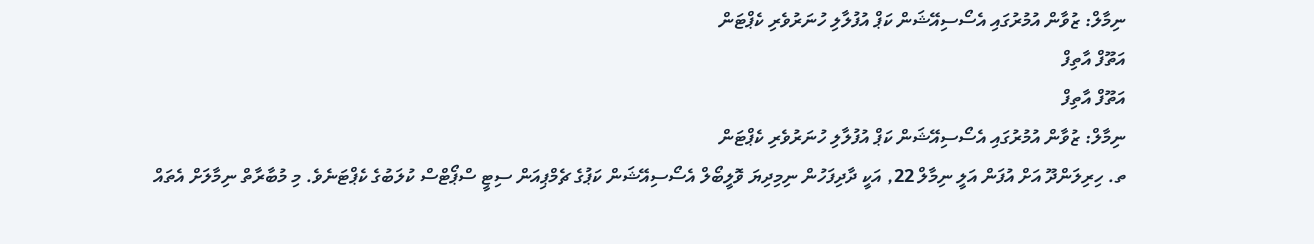ނިމާލް: ޒުވާން އުމުރުގައި އެސޯސިއޭޝަން ކަޕް އުފުލާލި ހުނަރުވެރި ކެޕްޓަން
އަތޫފް އާތިފް
އަތޫފް އާތިފް
ނިމާލް: ޒުވާން އުމުރުގައި އެސޯސިއޭޝަން ކަޕް އުފުލާލި ހުނަރުވެރި ކެޕްޓަން
ތ. ހިރިލަންދޫ އަށް އުފަން އަލީ ނިމާލް 22, އަކީ ދާދިފަހުން ނިމިދިޔަ ވޮލީބޯލް އެސޯސިއޭޝަން ކަޕުގެ ޗެމްޕިއަން ސިޓީ ސްޕޯޓްސް ކުލަބުގެ ކެޕްޓަނެވެ. މި މުބާރާތް ނިމާލަށް އެތައް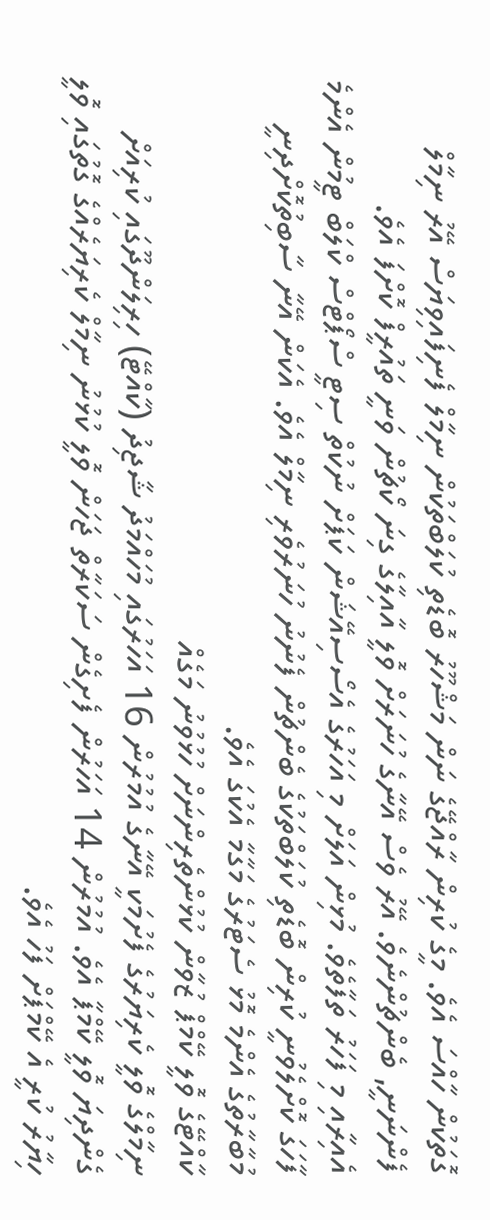ގޮތަކުން ހާއްސަ އެވެ. މީގެ ކުރިން ރާއްޖޭގެ ނަން މަޝްހޫރު ބޮޑެތި ކުލަބްތަކުން ނިމާލް ފެނިފައިވިޔަސް އޭރު ނިމާލް ފެންނަނީ, ބެންޗުންނެވެ. އޭރު ވެސް އޭނާގެ ހުނަރަށް ވޮލީ އާއިލާގެ ގިނަ ކޯޗުން ވަނީ ތައުރީފް ކޮށްފަ އެވެ.
އެއިރާއި މި ފަހަރު ތަފާތެވެ. މުޅިން އަލަށް މި އަހަރުގެ އެސޯސިއޭޝަން ކަޕަށް ނުކުތް ސިޓީ ސްޕޯޓްސް ކްލަބް ޓީމުން އެންމެ ފާހަގަ ކޮށްލެވުނީ ކުރިން ބޮޑެތި ކުލަބްތަކުގެ ބެންޗުން ފެނުނު ހުނަރުވެރި ނިމާލް އެވެ. އެކަން އޭނާ ސާބިތުކޮށްދިނީ މުބާރާތުގެ އެންމެ މޮޅު ސެޓަރުގެ މަގާމާ އެކުގަ އެވެ.
ކާއްޓޭގެ ވޮލީ ކޭމްޕް ޒުވާން ކުޅުންތެރިންނަށް ހުޅުވުނު މަގެއް
ނިމާލްގެ ވޮލީ ކެރިޔަރުގެ ފެށުމަކީ އޭނާގެ އުމުރުން 16 އަހަރުގައި މުހައްމަދު ޝާޖިދު (ކާއްޓޭ) ހިރިލަންދޫގައި ކުރިއަށް ގެންދިޔަ ވޮލީ ކޭމްޕާ އެވެ. އުމުރުން 14 އަހަރުން ފެށިގެން ސަކަރާތް ޖަހަން ވޮލީ ކުޅުނު ނިމާލް ކެރިޔަރެއްގެ ގޮތުގައި ވޮލީ ހިޔާރު ކުރީ އެ ކޭމްޕަށް ފަހު އެވެ.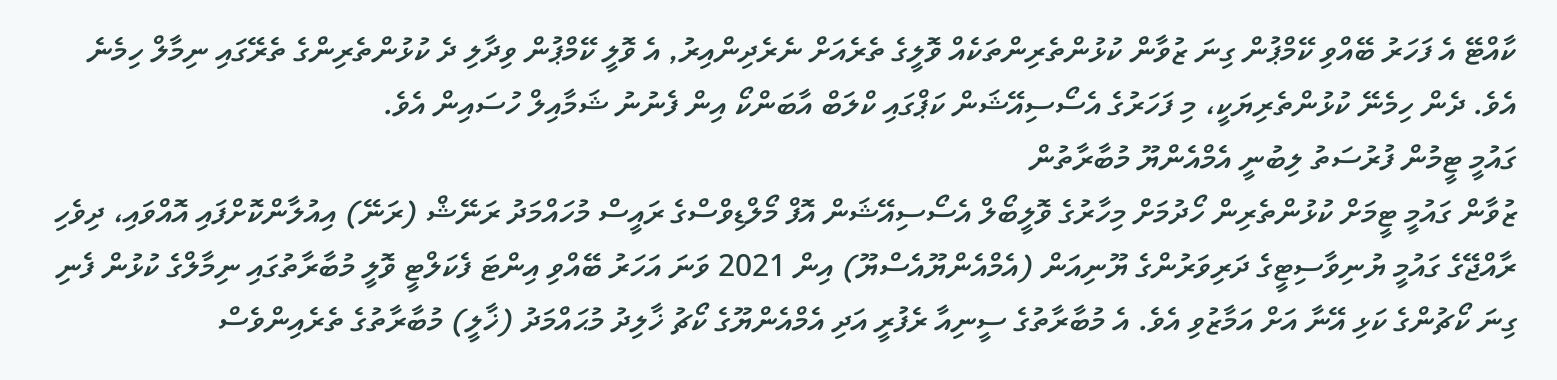ކާއްޓޭ އެ ފަހަރު ބޭއްވި ކޭމްޕުން ގިނަ ޒުވާން ކުޅުންތެރިންތަކެއް ވޮލީގެ ތެރެއަށް ނެރެދިންއިރު, އެ ވޮލީ ކޭމްޕުން ވިދާލި ދެ ކުޅުންތެރިންގެ ތެރޭގައި ނިމާލް ހިމެނެ އެވެ. ދެން ހިމެނޭ ކުޅުންތެރިޔަކީ، މި ފަހަރުގެ އެސޯސިއޭޝަން ކަޕްގައި ކްލަބް އާބަންކޯ އިން ފެނުނު ޝަމާއިލް ހުސައިން އެވެ.
ގައުމީ ޓީމުން ފުރުސަތު ލިބުނީ އެމްއެންޔޫ މުބާރާތުން
ޒުވާން ގައުމީ ޓީމަށް ކުޅުންތެރިން ހޯދުމަށް މިހާރުގެ ވޮލީބޯލް އެސޯސިއޭޝަން އޮފް މޯލްޑިވްސްގެ ރައީސް މުހައްމަދު ރަނޭޝް (ރަނޭ) އިއުލާންކޮށްފައި އޮއްވައި، ދިވެހި ރާއްޖޭގެ ގައުމީ ޔުނިވާސިޓީގެ ދަރިވަރުންގެ ޔޫނިއަން (އެމްއެންޔޫއެސްޔޫ) އިން 2021 ވަނަ އަހަރު ބޭއްވި އިންޓަ ފެކަލްޓީ ވޮލީ މުބާރާތުގައި ނިމާލްގެ ކުޅުން ފެނި ގިނަ ކޯޗުންގެ ކަޅި އޭނާ އަށް އަމާޒުވި އެވެ. އެ މުބާރާތުގެ ސީނިއާ ރެފުރީ އަދި އެމްއެންޔޫގެ ކޯޗު ޚާލިދު މުޙައްމަދު (ޚާލީ) މުބާރާތުގެ ތެރެއިންވެސް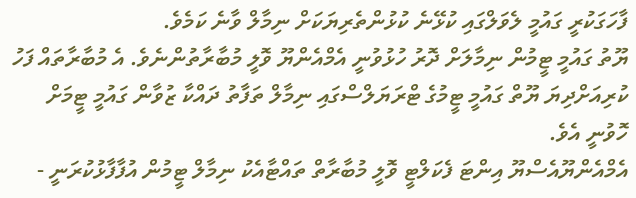ފާހަގަކުރީ ގައުމީ ލެވަލްގައި ކުޅޭނެ ކުޅުންތެރިޔަކަށް ނިމާލް ވާނެ ކަމެވެ.
ޔޫތު ގައުމީ ޓީމުން ނިމާލަށް ދޮރު ހުޅުވުނީ އެމްއެންޔޫ ވޮލީ މުބާރާތުންނެވެ. އެ މުބާރާތައް ފަހު ކުރިއަށްދިޔަ ޔޫތް ގައުމީ ޓީމުގެ ޓްރަޔަލްސްގައި ނިމާލް ތަފާތު ދައްކާ ޒުވާން ގައުމީ ޓީމަށް ހޮވުނީ އެވެ.
އެމްއެންޔޫއެސްޔޫ އިންޓަ ފެކަލްޓީ ވޮލީ މުބާރާތް ތައްޓާއެކު ނިމާލް ޓީމުން އުފާފާޅުކުރަނީ -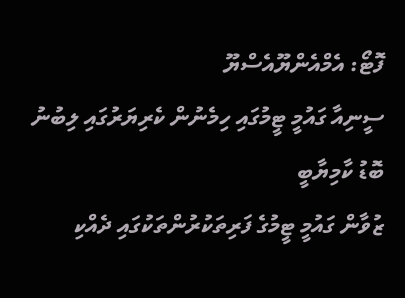ފޮޓޯ: އެމްއެންޔޫއެސްޔޫ
ސީނިއާ ގައުމީ ޓީމުގައި ހިމެނުން ކެރިޔަރުގައި ލިބުނު ބޮޑު ކާމިޔާބީ
ޒުވާން ގައުމީ ޓީމުގެ ފަރިތަކުރުންތަކުގައި ދެއްކި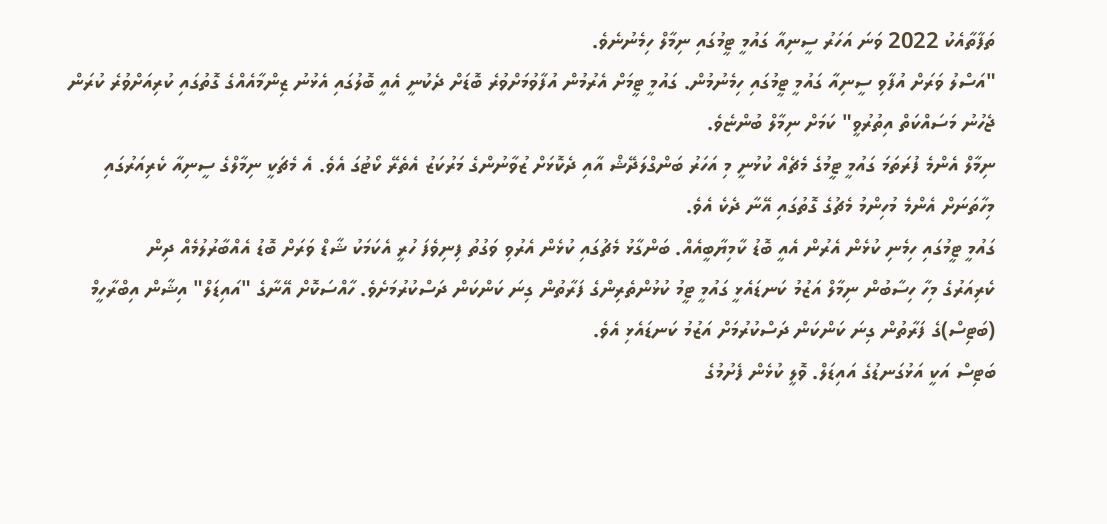ތަފާތާއެކު 2022 ވަނަ އަހަރު ސީނިއާ ގައުމީ ޓީމުގައި ނިމާލް ހިމެނުނެވެ.
"އަސްލު ވަރަށް އުފާވި ސީނިއާ ގައުމީ ޓީމުގައި ހިމެނުމުން. ގައުމީ ޓީމަށް އެރުމުން އުފާވުމަށްވުރެ ބޮޑަށް ދެކުނީ އެއީ ބޮލުގައި އެޅުނު ޒިންމާއެއްގެ ގޮތުގައި ކުރިއަށްވުރެ ކުރަން ޖެހުނު މަސައްކަތް އިތުރުވީ" ކަމަށް ނިމާލް ބުންޏެވެ.
ނިމާލް އެންމެ ފުރަތަމަ ގައުމީ ޓީމުގެ މެޗެއް ކުޅުނީ މި އަހަރު ބަންގްލަދޭޝް އާއި ދެކޮޅަށް ޒުވާނުންގެ މަރުކަޒު އެތެރޭ ކޯޓުގަ އެވެ. އެ މެޗަކީ ނިމާލްގެ ސީނިއާ ކެރިއަރުގައި މިހާތަނަށް އެންމެ މުހިންމު މެޗުގެ ގޮތުގައި އޭނާ ދެކެ އެވެ.
ގައުމީ ޓީމުގައި ހިމެނި ކުޅެން އެރުން އެއީ ބޮޑު ކާމިޔާބީއެއް. ބަންގާޅު މެޗުގައި ކުޅެން އެރުވި ވަގުތު ފިނިވެފަ ހުރީ އެކަމަކު ޝާޑް ވަރަށް ބޮޑު އެއްބާރުލުމެއް ދިން
ކެރިއަރުގެ މިހާ ހިސާބުން ނިމާލް އަޒުމު ކަނޑައެޅީ ގައުމީ ޓީމު ކުޅުންތެރިންގެ ފަރާތުން ގިނަ ކަންކަން ދަސްކުރުމަށެވެ. ހާއްސަކޮށް އޭނާގެ "އައިޑަލް" އިޝާން އިބްރާހީމް (ބަޓިސް)ގެ ފަރާތުން ގިނަ ކަންކަން ދަސްކުރުމަށް އަޒުމު ކަނޑައެޅި އެވެ.
ބަޓިސް އަކީ އަޅުގަނޑުގެ އައިޑަލް. ވޮލީ ކުޅެން ފެށުމުގެ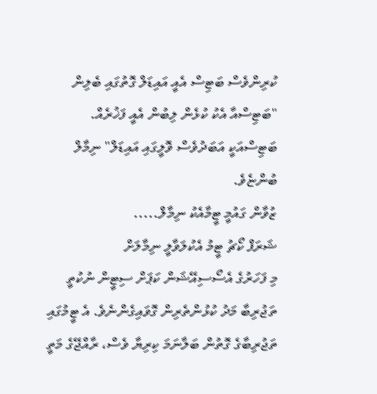ކުރިންވެސް ބަޓިސް އެއީ އައިޑަލް ގޮތުގައި ބެލިން
"ބަޓިސްއާ އެކު ކުޅެން ލިބުން އެއީ ފަޚުރެއް. ބަޓިސްއަކީ އަބަދުވެސް ވޮލީގައި އައިޑަލް" ނިމާލް ބުންޏެވެ.
ޒުވާން ގައުމީ ޓީމާއެކު ނިމާލް.....
ޝަރަފް ކޯޗު ޓީމު އެކުލަވާލީ ނިމާލަށް
މި ފަހަރުގެ އެސޯސިއޭޝަން ކަޕަށް ސިޓީން ނުކުތީ ތަޖުރިބާ މަދު ކުޅުންތެރިން ގޮވައިގެންނެވެ. އެ ޓީމުގައި ތަޖުރިބާގެ ގޮތުން ބަލާނަމަ ކިރިޔާ ވެސް، ރާއްޖޭގެ މަތީ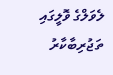ލެވަލްގެ ވޮލީގައި ތަޖުރިބާކާރު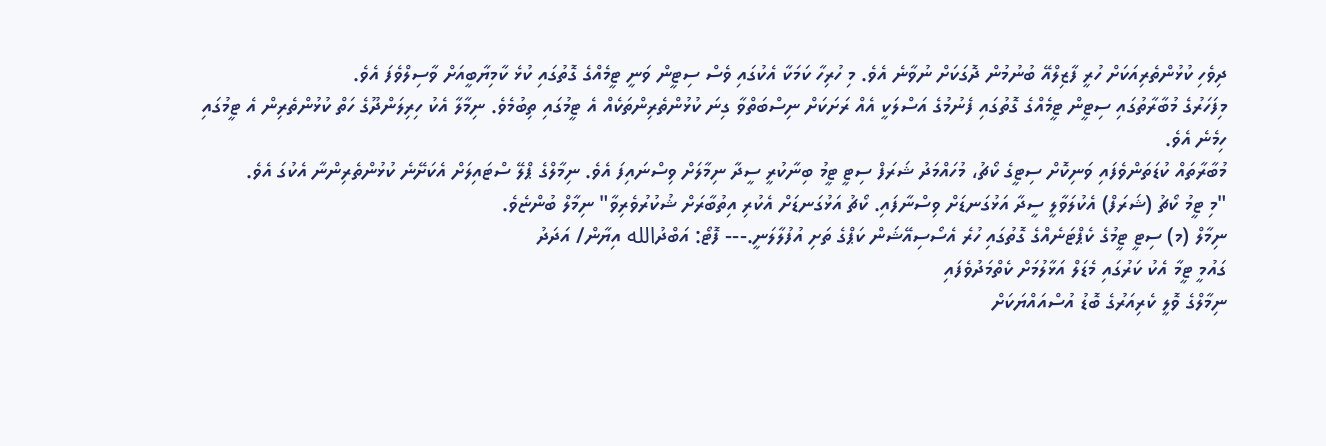ދިވެހި ކުޅުންތެރިއަކަށް ހުރީ ފާޒިލްއޭ ބުނުމުން ދޮގަކަށް ނުވާނެ އެވެ. މި ހުރިހާ ކަމަކާ އެކުގައި ވެސް ސިޓީން ވަނީ ޓީމެއްގެ ގޮތުގައި ކުޅެ ކާމިޔާބީއަށް ވާސިލްވެފަ އެވެ.
މިފަހަރުގެ މުބާރާތުގައި ސިޓީން ޓީމެއްގެ ގޮތުގައި ފެނުމުގެ އަސްލަކީ އެއް ރަށަކަށް ނިސްބަތްވާ ގިނަ ކުޅުންތެރިންތަކެއް އެ ޓީމުގައި ތިބުމެވެ. ނިމާލާ އެކު ހިރިލަންދޫގެ ހަތް ކުޅުންތެރިން އެ ޓީމުގައި ހިމެނެ އެވެ.
މުބާރާތައް ކުޑަތަންވެފައި ވަނިކޮށް ސިޓީގެ ކޯޗު، މުހައްމަދު ޝަރަފް ސިޓީ ޓީމު ބިނާކުރީ ސީދާ ނިމާލަށް ވިސްނައިފަ އެވެ. ނިމާލްގެ ޕްލޭ ސްޓައިލަށް އެކަށޭނެ ކުޅުންތެރިންނާ އެކުގަ އެވެ.
"މި ޓީމު ކޯޗު (ޝަރަފް) އެކުލަވާލީ ސީދާ އަޅުގަނޑަށް ވިސްނާފައި. ކޯޗު އަޅުގަނޑަށް އެކުރި އިތުބާރަށް ޝުކުރުވެރިވާ" ނިމާލް ބުންޏެވެ.
ނިމާލް (މ) ސިޓީ ޓީމުގެ ކެޕްޓަނެއްގެ ގޮތުގައި ހުރެ އެސޯސިއޭޝަން ކަޕްގެ ތަށި އުފުލާލަނީ.--- ފޮޓޯ: އަބްދުالله އިޔާން/ އަދަދު
ގައުމީ ޓީމާ އެކު ކަރުގައި މެޑަލް އަޅާލުމަށް ކެތްމަދުވެފައި
ނިމާލްގެ ވޮލީ ކެރިއަރުގެ ބޮޑު އުސްއައްޔަކަށް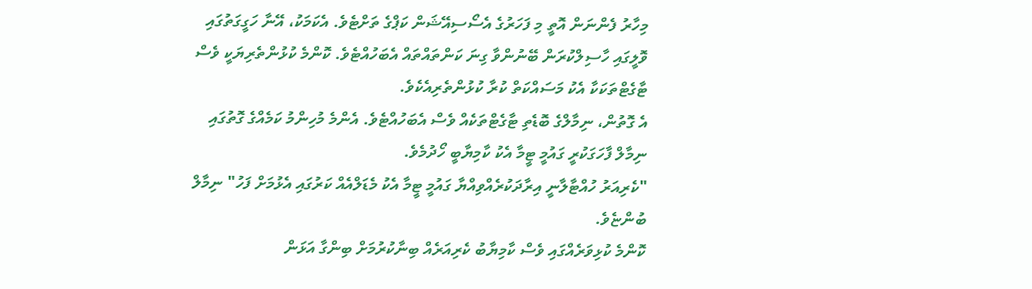މިހާރު ފެންނަން އޮތީ މި ފަހަރުގެ އެސޯސިއޭޝަން ކަޕްގެ ތަށްޓެވެ. އެކަމަކު، އޭނާ ހަގީގަތުގައި ވޮލީގައި ހާސިލްކުރަން ބޭނުންވާ ގިނަ ކަންތައްތައް އެބަހުއްޓެވެ. ކޮންމެ ކުޅުންތެރިޔަކީ ވެސް ޓާގެޓްތަކަކާ އެކު މަސައްކަތް ކުރާ ކުޅުންތެރިއެކެވެ.
އެ ގޮތުން، ނިމާލްގެ ބޮޑެތި ޓާގެޓްތަކެއް ވެސް އެބަހުއްޓެވެ. އެންމެ މުހިންމު ކަމެއްގެ ގޮތުގައި ނިމާލް ފާހަގަކުރީ ގައުމީ ޓީމާ އެކު ކާމިޔާބީ ހޯދުމެވެ.
"ކެރިއަރު ހުއްޓާލާނީ އިރާދަކުރެއްވިއްޔާ ގައުމީ ޓީމާ އެކު މެޑަލްއެއް ކަރުގައި އެޅުމަށް ފަހު" ނިމާލް ބުންޏެވެ.
ކޮންމެ ކުޅިވަރެއްގައި ވެސް ކާމިޔާބު ކެރިއަރެއް ބިނާކުރުމަށް ބިންގާ އަޅަން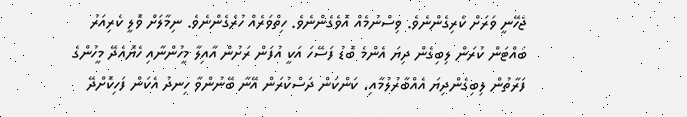ޖެހޭނީ ވަރަށް ކެރިގެންނެވެ. ވިސްނުމެއް އޮވެގެންނެވެ. ހިތްވަރެއް ހުރެގެންނެވެ. ނިމާލަށް ވޮލީ ކެރިއަރު ބައްޓަން ކުރަން ލިބިގެން ދިޔަ އެންމެ ބޮޑު ފަސޭހަ އަކީ އުފަން ރަށުން އާއިލާ މީހުންނާއި ހެޔޮއެދޭ މީހުންގެ ފަރާތުން ލިބިގެންދިޔަ އެއްބާރުލުމާއި، ކަންކަން ދަސްކުރަން އޭނާ ބޭނުންވާ ހިނދު އެކަން ފަހިކޮށްދޭ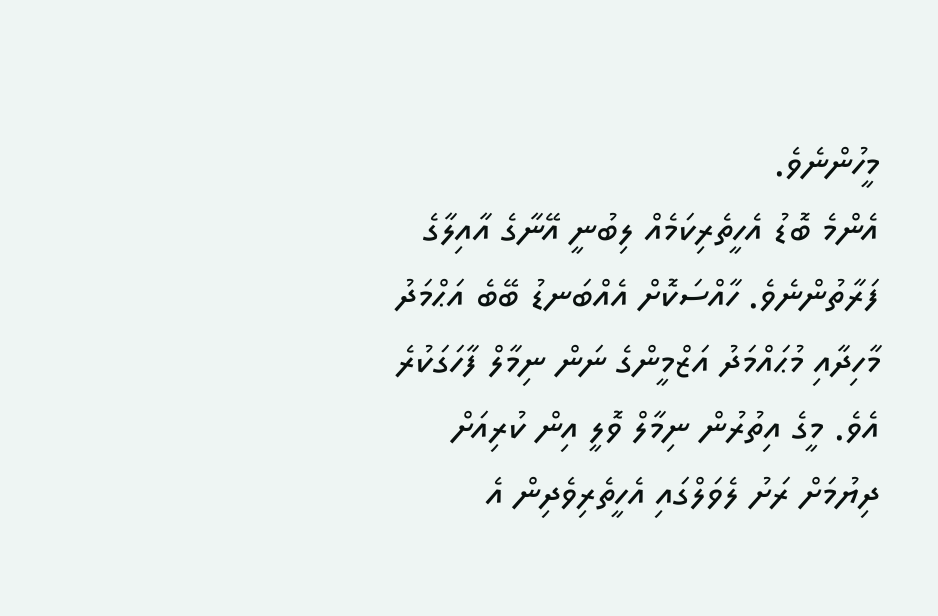މީހުންނެވެ.
އެންމެ ބޮޑު އެހީތެރިކަމެއް ލިބުނީ އޭނާގެ އާއިލާގެ ފަރާތުންނެވެ. ހާއްސަކޮށް އެއްބަނޑު ބޭބެ އަޙްމަދު މާހިދާއި މުޙައްމަދު އަޒްމީންގެ ނަން ނިމާލް ފާހަގަކުރެ އެވެ. މީގެ އިތުރުން ނިމާލް ވޮލީ އިން ކުރިއަށް ދިޔުމަށް ރަށު ލެވަލްގައި އެހީތެރިވެދިން އެ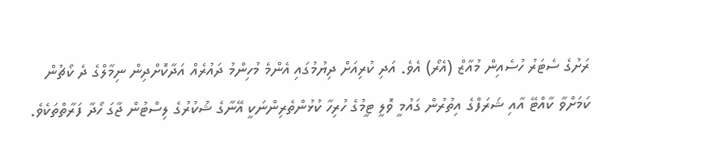ރަށުގެ ސެޓަރު ހުސެއިން މުއާޒް (އެރޯ) އެވެ. އަދި ކުރިއަށް ދިޔުމުގައި އެންމެ މުހިންމު ދައުރެއް އަދާކޮށްދިން ނިމާލްގެ ދެ ކޯޗުން ކަމަށްވާ ކާއްޓޭ އާއި ޝަރަފްގެ އިތުރުން ގައުމީ ވޮލީ ޓީމުގެ ހުރިހާ ކުޅުންތެރިންނަކީ އޭނާގެ ޝުކުރުގެ ލިސްޓުން ޖާގަ ހޯދާ ފަރާތްތަކެވެ.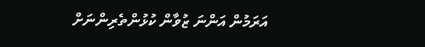އަރަމުން އަންނަ ޒުވާން ކުޅުންތެރިންނަށް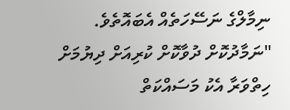ނިމާލްގެ ނަސޭހަތެއް އެބައޮތެވެ.
"ނަމާދުކޮށް ދުވާކޮށް ކުރިއަށް ދިޔުމަށް ހިތްވަރާ އެކު މަސައްކަތް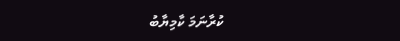ކުރާނަމަ ކާމިޔާބު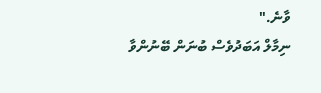ވާނެ."
ނިމާލް އަބަދުވެސް ބުނަން ބޭނުންވާ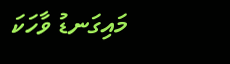މައިގަނޑު ވާހަކަ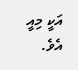އަކީ މިއީ އެވެ.